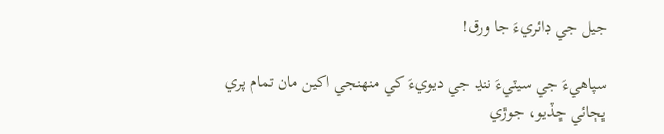جيل جي ڊائريءَ جا ورق!

سپاهيءَ جي سيٽيءَ ننڍ جي ديويءَ کي منهنجي اکين مان تمام پري ڀڄائي ڇڏيو، جوڙي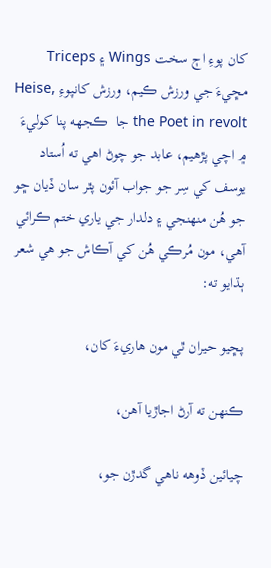کان پوءِ اڄ سخت Wings ۽ Triceps مڇيءَ جي ورزش ڪيم، ورزش کانپوءِ Heise, the Poet in revolt جا  ڪجھه پنا کوليءَ ۾ اچي پڙهيم، عابد جو چوڻ اهي ته اُستاد يوسف کي سِر جو جواب آئون پٿر سان ڏيان ڇو جو هُن منهنجي ۽ دلدار جي ياري ختم ڪرائي آهي، مون مُرڪي هُن کي آڪاش جو هي شعر ٻڌايو ته:

پڇيو حيران ٿي مون هاريءَ کان،

ڪنهن ته آرڻ اجاڙيا آهن،

چيائين ڏوهه ناهي گدڙن جو،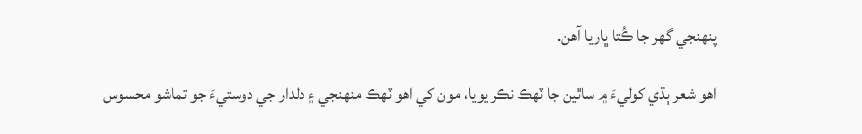پنهنجي گھر جا ڪُتا ڀاريا آهن.

اهو شعر ٻڌي کوليءَ ۾ ساٿين جا ٽهڪ نڪر يويا، مون کي اهو ٽهڪ منهنجي ۽ دلدار جي دوستيءَ جو تماشو محسوس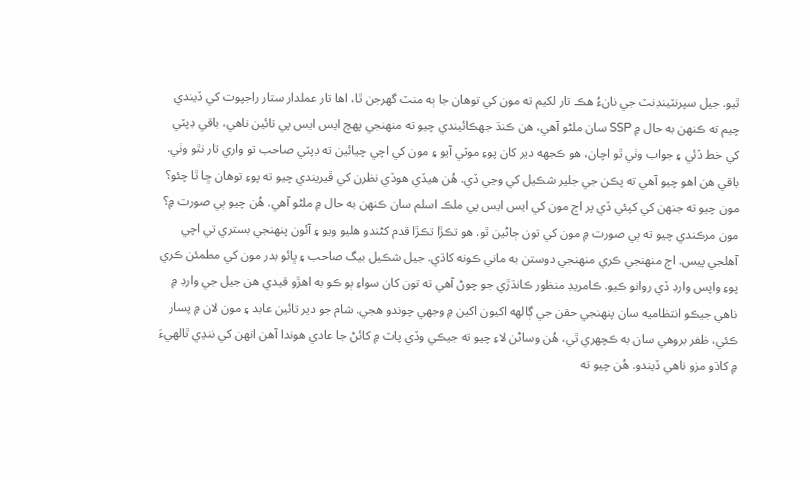ٿيو. جيل سپرنٽينڊنٽ جي نانءُ هڪ تار لکيم ته مون کي توهان جا ٻه منٽ گھرجن ٿا، اها تار عملدار ستار راجپوت کي ڏيندي چيم ته ڪنهن به حال ۾ SSP سان ملڻو آهي، هن ڪنڌ جھڪائيندي چيو ته منهنجي پهچ ايس ايس پي تائين ناهي، باقي ڊپٽي کي خط ڏئي ۽ جواب وٺي ٿو اچان، هو ڪجھه دير کان پوءِ موٽي آيو ۽ مون کي اچي چيائين ته ڊپٽي صاحب تو واري تار نٿو وٺي. باقي هن اهو چيو آهي ته پڪن جي جلير شڪيل کي وڃي ڏي. هُن هيڏي هوڏي نظرن کي ڦيريندي چيو ته پوءِ توهان ڇا ٿا چئو؟ مون چيو ته جنهن کي کپئي ڏي پر اڄ مون کي ايس ايس پي ملڪ اسلم سان ڪنهن به حال ۾ ملڻو آهي. هُن چيو ٻي صورت ۾؟ مون مرڪندي چيو ته ٻي صورت ۾ مون کي تون ڄاڻين ٿو. هو تڪڙا تڪڙا قدم کڻندو هليو ويو ۽ آئون پنهنجي بستري تي اچي آهلجي پيس. اڄ منهنجي ڪري منهنجي دوستن به ماني ڪونه کاڌي. جيل شڪيل بيگ صاحب ۽ ڀائو بدر مون کي مطمئن ڪري پوءِ واپس وارڊ ڏي روانو ڪيو. ڪامريڊ منظور ڪانڌڙي جو چوڻ آهي ته تون کان سواءِ ٻو ڪو به اهڙو قيدي هن جيل جي وارڊ ۾ ناهي جيڪو انتظاميه سان پنهنجي حقن جي ڳالهه اکيون اکين ۾ وجھي چوندو هجي. شام جو دير تائين عابد ۽ مون لان ۾ پسار ڪئي، ظفر بروهي سان به ڪچهري ٿي، هُن وساڻن لاءِ چيو ته جيڪي وڏي پاٽ ۾ کائڻ جا عادي هوندا آهن انهن کي ننڍي ٿالهيءَ ۾ کاڌو مزو ناهي ڏيندو. هُن چيو ته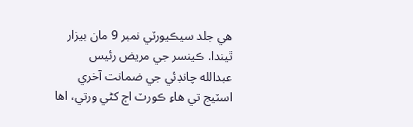هي جلد سيڪيورٽي نمبر 9 مان بيزار ٿيندا. ڪينسر جي مريض رئيس عبدالله چانڊئي جي ضمانت آخري اسٽيج تي هاءِ ڪورٽ اڄ کڻي ورتي، اها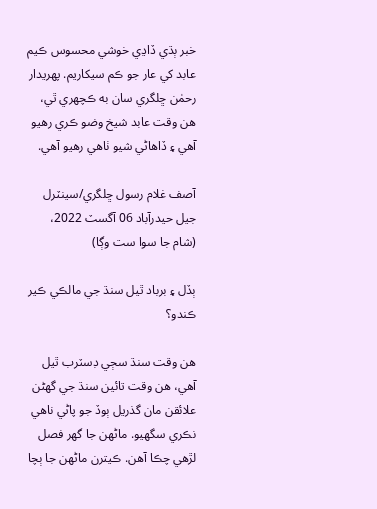خبر ٻڌي ڏاڍي خوشي محسوس ڪيم عابد کي عار جو ڪم سيکاريم. پهريدار رحمٰن ڇلگري سان به ڪچهري ٿي، هن وقت عابد شيخ وضو ڪري رهيو آهي ۽ ڏاهاڻي شيو ٺاهي رهيو آهي.

آصف غلام رسول ڇلگري/سينٽرل جيل حيدرآباد 06 آگسٽ 2022، (شام جا سوا ست وڳا)

ٻڏل ۽ برباد ٿيل سنڌ جي مالڪي ڪير ڪندو؟

ھن وقت سنڌ سڄي ڊسٽرب ٿيل آھي، هن وقت تائين سنڌ جي گھڻن علائقن مان گذريل ٻوڏ جو پاڻي ناھي نڪري سگھيو. ماڻھن جا گھر فصل لڙھي چڪا آھن. ڪيترن ماڻهن جا ٻچا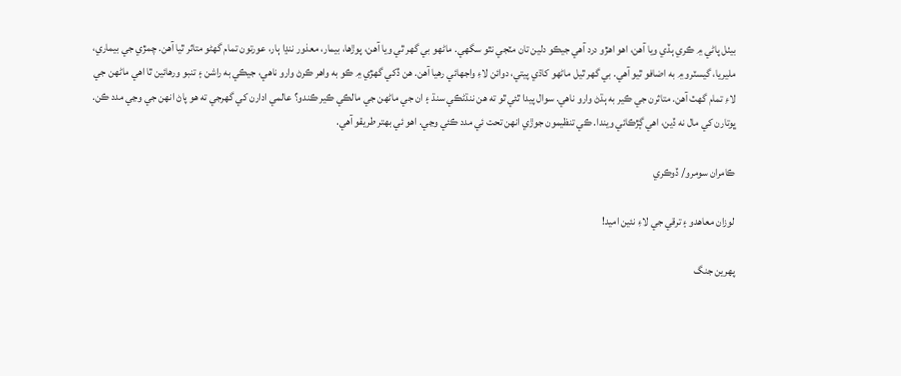بيٺل پاڻي ۾ ڪري ٻڏي ويا آهن، اھو اھڙو درد آھي جيڪو دلين تان مٽجي نٿو سگھي. ماڻھو بي گھر ٿي ويا آهن، پوڙھا، بيمار، معذور ننڍا ٻار، عورتون تمام گھڻو متاثر ٿيا آهن. چمڙي جي بيماري، مليريا، گيسٽرو ۾ به اضافو ٿيو آھي. بي گھر ٿيل ماڻھو کاڌي پيتي، دوائن لاءِ واجھائي رھيا آھن. ھن ڏکي گھڙي ۾ ڪو به واھر ڪرڻ وارو ناھي، جيڪي به راشن ۽ تنبو ورھائين ٿا اھي ماڻهن جي لاءِ تمام گھٽ آھن. متاثرن جي ڪير به ٻڌڻ وارو ناھي. سوال پيدا ٿئي ٿو ته هن ننڌڻڪي سنڌ ۽ ان جي ماڻهن جي مالڪي ڪير ڪندو؟ عالمي ادارن کي گھرجي ته هو پاڻ انهن جي وڃي مدد ڪن. ڀوتارن کي مال نه ڏين، اھي ڳڙڪائي ويندا. ڪي تنظيمون جوڙي انهن تحت ئي مدد ڪئي وڃي. اھو ئي بھتر طريقو آھي.

ڪامران سومرو/ ڏوڪري

لوزان معاھدو ۽ ترقي جي لاءِ نئين اميد!

پھرين جنگ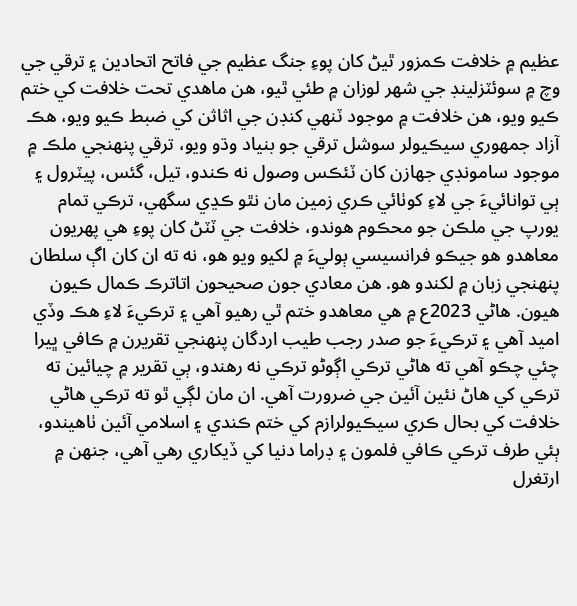عظيم ۾ خلافت ڪمزور ٿيڻ کان پوءِ جنگ عظيم جي فاتح اتحادين ۽ ترقي جي وچ ۾ سوئٽزلينڊ جي شھر لوزان ۾ طئي ٿيو، هن ماھدي تحت خلافت کي ختم ڪيو ويو، ھن خلافت ۾ موجود ٽنهي کنڊن جي اثاثن کي ضبط ڪيو ويو، ھڪ آزاد جمهوري سيڪيولر سوشل ترقي جو بنياد وڌو ويو، ترقي پنهنجي ملڪ ۾ موجود سامونڊي جهازن کان ٽئڪس وصول نه ڪندو، تيل، گئس، پيٽرول ۽ ٻي توانائيءَ جي لاءِ کوٺائي ڪري زمين مان نٿو ڪڍي سگهي، ترڪي تمام يورپ جي ملڪن جو محڪوم ھوندو، خلافت جي ٽٽڻ کان پوءِ ھي پھريون معاهدو هو جيڪو فرانسيسي ٻوليءَ ۾ لکيو ويو ھو، نه ته ان کان اڳ سلطان پنهنجي زبان ۾ لکندو هو. هن معادي جون صحيحون اتاترڪ ڪمال ڪيون ھيون. ھاڻي 2023ع ۾ ھي معاهدو ختم ٿي رهيو آھي ۽ ترڪيءَ لاءِ ھڪ وڏي اميد آھي ۽ ترڪيءَ جو صدر رجب طيب اردگان پنهنجي تقريرن ۾ ڪافي ڀيرا چئي چڪو آھي ته ھاڻي ترڪي اڳوڻو ترڪي نه رھندو، ٻي تقرير ۾ چيائين ته ترڪي کي ھاڻ نئين آئين جي ضرورت آھي. ان مان لڳي ٿو ته ترڪي ھاڻي خلافت کي بحال ڪري سيڪيولرازم کي ختم ڪندي ۽ اسلامي آئين ٺاھيندو، ٻئي طرف ترڪي ڪافي فلمون ۽ ڊراما دنيا کي ڏيکاري رهي آھي، جنهن ۾ ارتغرل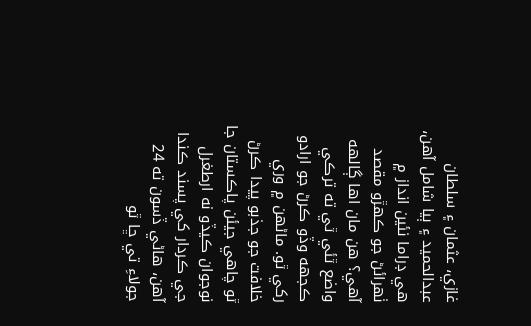غازي، عثمان ۽ سلطان عبدالحميد ۽ ٻيا شامل آھن، هي ڊراما نئين انداز ۾ ٺھرائڻ جو ڪهڙو مقصد آھي؟ ھن مان اها ڳالهه واضع ٿئي ٿي ته ترڪي ڪجهه وڏو ڪرڻ جو ارادو رکي ٿو. ماڻهن ۾ وري خلافت جو جذبو پيدا ڪرڻ ٿو چاهي جيئن پاڪستان جا نوجوان ڪيڏو نه ارطغرل جي ڪردار کي پسند ڪندا آھن، هاڻي ڏسون ته 24 جولاءِ تي ڇا ٿو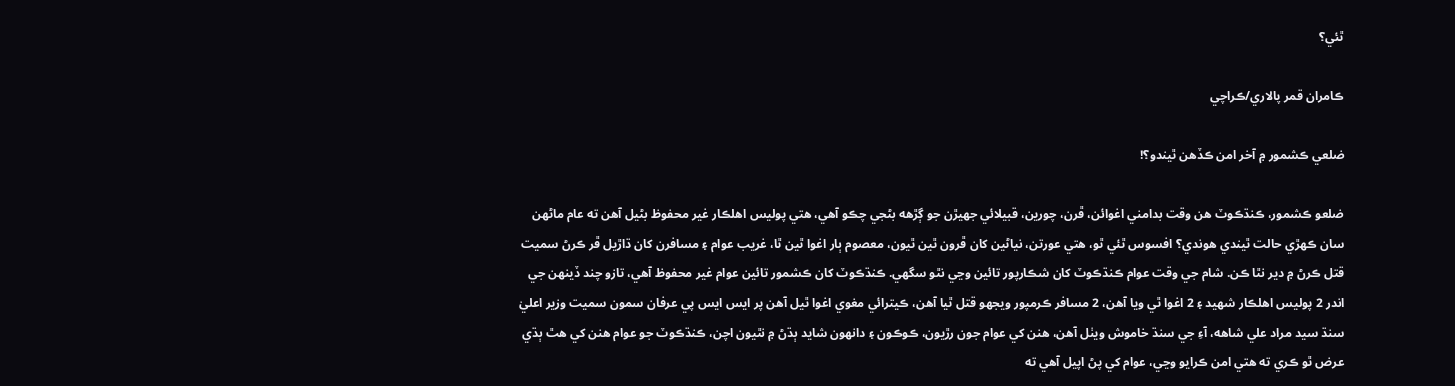ٿئي؟

ڪامران قمر پالاري/ڪراچي

ضلعي ڪشمور ۾ آخر امن ڪڏھن ٿيندو؟!

ضلعو ڪشمور، ڪنڌڪوٽ ھن وقت بدامني اغوائن، ڦرن، چورين، قبيلائي جھيڙن جو ڳڙهه بڻجي چڪو آھي، ھتي پوليس اھلڪار غير محفوظ بڻيل آھن ته عام ماڻھن سان ڪهڙي حالت ٿيندي ھوندي؟ افسوس ٿئي ٿو، ھتي عورتن، نياڻين کان ڦرون ٿين ٿيون، معصوم ٻار اغوا ٿين ٿا، غريب عوام ۽ مسافرن کان ڌاڙيل ڦر ڪرڻ سميت قتل ڪرڻ ۾ دير نٿا ڪن. شام جي وقت عوام ڪنڌڪوٽ کان شڪارپور تائين وڃي نٿو سگھي. ڪنڌڪوٽ کان ڪشمور تائين عوام غير محفوظ آھي، تازو چند ڏينهن جي اندر 2 پوليس اھلڪار شھيد ۽ 2 اغوا ٿي ويا آهن، 2 مسافر ڪرمپور ويجھو قتل ٿيا آھن، ڪيترائي مغوي اغوا ٿيل آھن پر ايس ايس پي عرفان سمون سميت وزير اعليٰ سنڌ سيد مراد علي شاهه، آءِ جي سنڌ خاموش ويٺل آهن، هنن کي عوام جون رڙيون، ڪوڪون ۽ دانهون شايد ٻڌڻ ۾ نٿيون اچن، ڪنڌڪوٽ جو عوام هنن کي ھٿ ٻڌي عرض ٿو ڪري ته هتي امن ڪرايو وڃي، عوام کي پڻ اپيل آهي ته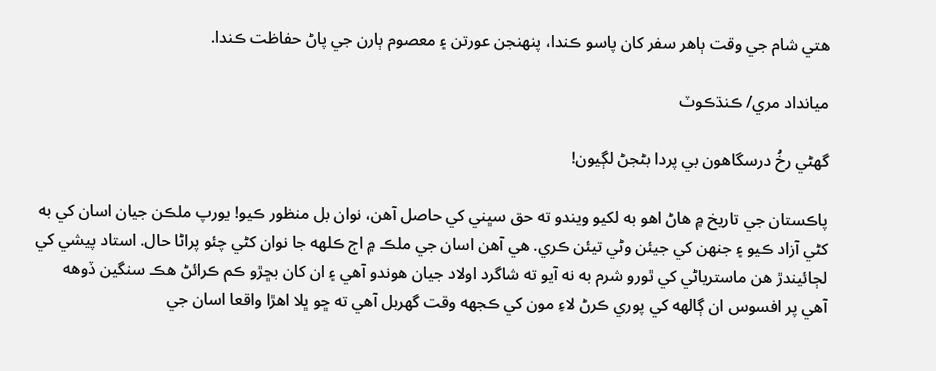هتي شام جي وقت ٻاھر سفر کان پاسو ڪندا، پنهنجن عورتن ۽ معصوم ٻارن جي پاڻ حفاظت ڪندا.

ميانداد مري/ ڪنڌڪوٽ

گهڻي رخُ درسگاهون بي پردا بڻجڻ لڳيون!

پاڪستان جي تاريخ ۾ هاڻ اهو به لکيو ويندو ته حق سڀني کي حاصل آھن، نوان بل منظور ڪيو! يورپ ملڪن جيان اسان کي به کڻي آزاد ڪيو ۽ جنهن کي جيئن وڻي تيئن ڪري. هي آھن اسان جي ملڪ ۾ اڄ ڪلھه جا نوان کڻي چئو پراڻا حال. استاد پيشي کي لڄائيندڙ ھن ماسترياڻي کي ٿورو شرم به نه آيو ته شاگرد اولاد جيان هوندو آھي ۽ ان کان بڇڙو ڪم ڪرائڻ ھڪ سنگين ڏوهه آھي پر افسوس ان ڳالھه کي پوري ڪرڻ لاءِ مون کي ڪجھه وقت گھربل آھي ته ڇو ڀلا اهڙا واقعا اسان جي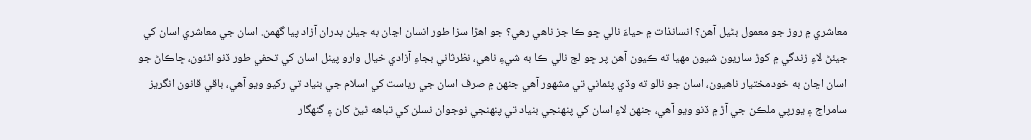معاشري ۾ روز جو معمول بڻيل آھن؟ انسانذات ۾ حياءَ نالي ڇو ڪا جز ناهي رهي؟ جو اهڙا سزا طور انسان اڃان به جيلن بدران آزاد پيا گهمن. اسان جي معاشري اسان کي جيئڻ لاءِ زندگي ۾ کوڙ ساريون شيون مهيا ته ڪيون آھن پر ڇو لڄ نالي ڪا به شيءِ ناهي، نظرثاني بجاءِ آزادي خيال وارو پينل اسان کي تحفي طور ڏنو اٿئون، ڇاڪاڻ جو اسان اڃان به خودمختيار ناهيون، اسان جو نالو ته وڏي پئماني تي مشھور آھي جنهن ۾ صرف اسان جي رياست کي اسلام جي بنياد تي رکيو ويو آھي، باقي قانون انگريز سامراج ۽ يورپي ملڪن جي آڙ ۾ ڏنو ويو آھي، جنهن لاءِ اسان کي پنهنجي بنياد تي پنهنجي نوجوان نسلن کي تباهه ٿيڻ کان ۽ گنهگار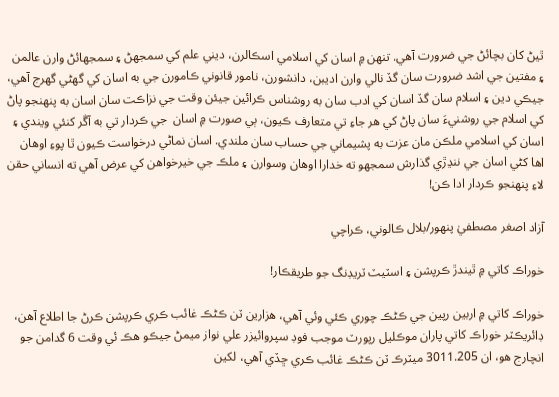ٿيڻ کان بچائڻ جي ضرورت آھي. تنهن ۾ اسان کي اسلامي اسڪالرن، ديني علم کي سمجهڻ ۽ سمجهائڻ وارن عالمن ۽ مفتين جي اشد ضرورت سان گڏ نالي وارن اديبن، دانشورن، نامور قانوني ڪامورن جي به اسان کي گهڻي گهرج آھي، جيڪي دين ۽ اسلام سان گڏ اسان کي ادب سان به روشناس ڪرائين جيئن وقت جي نزاڪت سان اسان به پنهنجو پاڻ کي اسلام جي روشنيءَ سان پاڻ کي هر جاءِ تي متعارف ڪيون، ٻي صورت ۾ اسان  جي ڪردار تي به آڱر کنئي ويندي ۽ اسان کي اسلامي ملڪن مان عزت به پشيماني جي حساب سان ملندي. اسان نماڻي درخواست ڪيون ٿا پوءِ اوهان اها کڻي اسان جي ننڍڙي گذارش سمجهو ته خدارا اوهان وسوارن ۽ ملڪ جي خيرخواهن کي عرض آهي ته انساني حقن لاءِ پنهنجو ڪردار ادا ڪن!

آزاد اصغر مصطفيٰ پنهور/بلال ڪالوني، ڪراچي

خوراڪ کاتي ۾ ٿيندڙ ڪرپشن ۽ اسٽيٽ ٽريڊنگ جو طريقڪار!

خوراڪ کاتي ۾ اربين رپين جي ڪڻڪ چوري ڪئي وئي آهي، هزارين ٽن ڪڻڪ غائب ڪري ڪرپشن ڪرڻ جا اطلاع آهن، ڊائريڪٽر خوراڪ کاتي پاران موڪليل رپورٽ موجب فوڊ سپروائيزر علي نواز ميمڻ جيڪو هڪ ئي وقت 6 گدامن جو انچارج هو، ان 3011.205 ميٽرڪ ٽن ڪڻڪ غائب ڪري ڇڏي آھي، لکين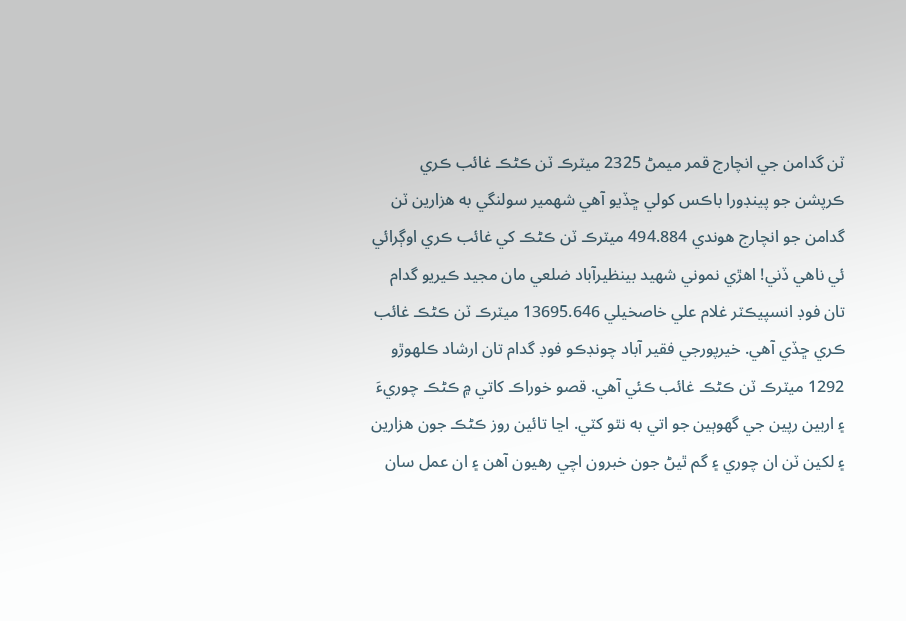ٽن گدامن جي انچارج قمر ميمڻ 2325 ميٽرڪ ٽن ڪڻڪ غائب ڪري ڪرپشن جو پينڊورا باڪس کولي ڇڏيو آھي شھمير سولنگي به هزارين ٽن گدامن جو انچارج هوندي 494.884 ميٽرڪ ٽن ڪڻڪ کي غائب ڪري اوڳرائي ئي ناهي ڏني! اهڙي نموني شھيد بينظيرآباد ضلعي مان مجيد ڪيريو گدام تان فوڊ انسپيڪٽر غلام علي خاصخيلي 13695.646 ميٽرڪ ٽن ڪڻڪ غائب ڪري ڇڏي آھي. خيرپورجي فقير آباد چونڊڪو فوڊ گدام تان ارشاد ڪلهوڙو 1292 ميٽرڪ ٽن ڪڻڪ غائب ڪئي آھي. قصو خوراڪ کاتي ۾ ڪڻڪ چوريءَ ۽ اربين رپين جي گهوٻين جو اتي به نٿو کٽي. اڃا تائين روز ڪڻڪ جون هزارين ۽ لکين ٽن ان چوري ۽ گم ٿيڻ جون خبرون اچي رهيون آهن ۽ ان عمل سان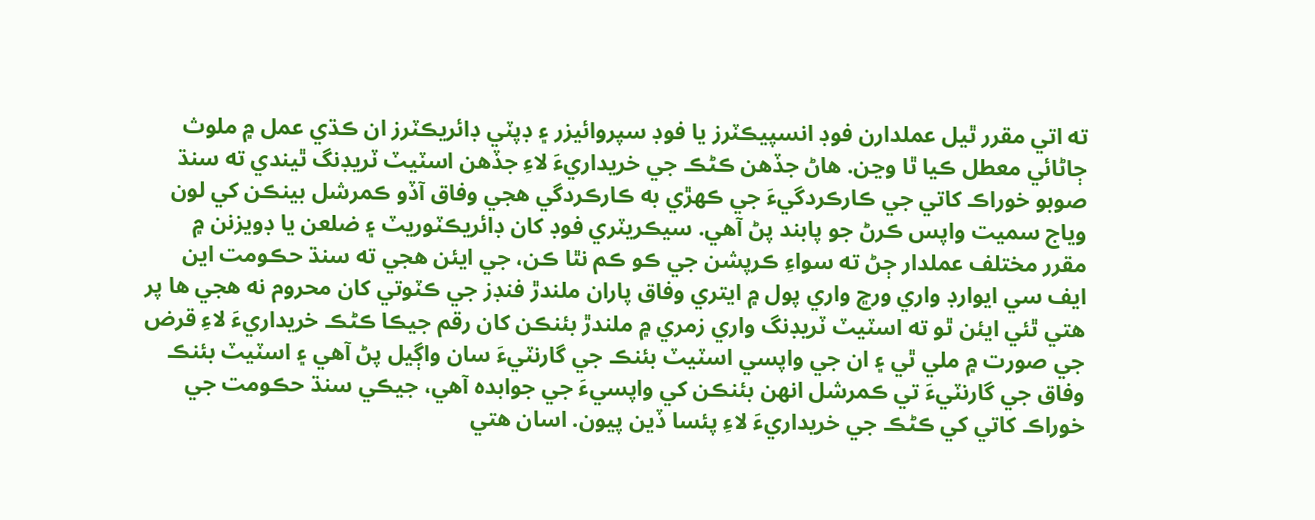ته اتي مقرر ٿيل عملدارن فوڊ انسپيڪٽرز يا فوڊ سپروائيزر ۽ ڊپٽي ڊائريڪٽرز ان ڪڌي عمل ۾ ملوث ڄاڻائي معطل ڪيا ٿا وڃن. هاڻ جڏهن ڪڻڪ جي خريداريءَ لاءِ جڏهن اسٽيٽ ٽريڊنگ ٿيندي ته سنڌ صوبو خوراڪ کاتي جي ڪارڪردگيءَ جي ڪهڙي به ڪارڪردگي هجي وفاق آڏو ڪمرشل بينڪن کي لون وياج سميت واپس ڪرڻ جو پابند پڻ آھي. سيڪريٽري فوڊ کان ڊائريڪٽوريٽ ۽ ضلعن يا ڊويزنن ۾ مقرر مختلف عملدار ڄڻ ته سواءِ ڪرپشن جي ڪو ڪم نٿا ڪن، جي ايئن هجي ته سنڌ حڪومت اين ايف سي ايوارڊ واري ورڇ واري پول ۾ ايتري وفاق پاران ملندڙ فنڊز جي ڪٽوتي کان محروم نه هجي ها پر هتي ٿئي ايئن ٿو ته اسٽيٽ ٽريڊنگ واري زمري ۾ ملندڙ بئنڪن کان رقم جيڪا ڪڻڪ خريداريءَ لاءِ قرض جي صورت ۾ ملي ٿي ۽ ان جي واپسي اسٽيٽ بئنڪ جي گارنٽيءَ سان واڳيل پڻ آھي ۽ اسٽيٽ بئنڪ وفاق جي گارنٽيءَ تي ڪمرشل انهن بئنڪن کي واپسيءَ جي جوابده آھي، جيڪي سنڌ حڪومت جي خوراڪ کاتي کي ڪڻڪ جي خريداريءَ لاءِ پئسا ڏين پيون. اسان هتي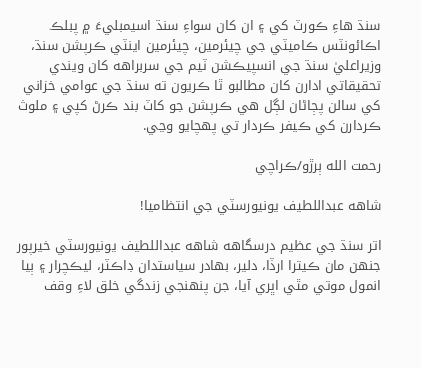سنڌ هاءِ ڪورٽ کي ۽ ان کان سواءِ سنڌ اسيمبليءَ ۾ پبلڪ اڪائونٽس ڪاميٽي جي چيئرمين، چيئرمين اينٽي ڪرپشن سنڌ، وزيراعليٰ سنڌ جي انسپيڪشن ٽيم جي سربراهه کان ويندي تحقيقاتي ادارن کان مطالبو ٿا ڪريون ته سنڌ جي عوامي خزاني کي سالن پڄاڻان لڳل هي ڪرپشن جو کاٽ بند ڪرڻ کپي ۽ ملوث ڪردارن کي ڪيفر ڪردار تي پهچايو وڃي.

رحمت الله ٻرڙو/ڪراچي

شاهه عبداللطيف يونيورسٽي جي انتظاميا!

اتر سنڌ جي عظيم درسگاهه شاهه عبداللطيف يونيورسٽي خيرپور جنهن مان ڪيترا ارڏا، دلير، بهادر سياستدان ڊاڪٽر، ليڪچرار ۽ ٻيا انمول موتي مٿي اڀري آيا، جن پنهنجي زندگي خلق لاءِ وقف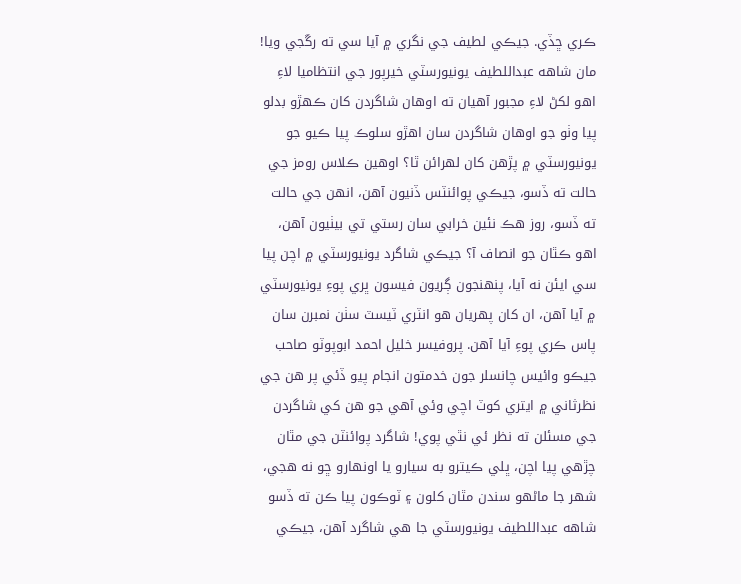ڪري ڇڏي. جيڪي لطيف جي نگري ۾ آيا سي ته رڱجي ويا! مان شاهه عبداللطيف يونيورسٽي خيرپور جي انتظاميا لاءِ اھو لکڻ لاءِ مجبور آهيان ته اوھان شاگردن کان ڪھڙو بدلو پيا وٺو جو اوھان شاگردن سان اھڙو سلوڪ پيا ڪيو جو يونيورسٽي ۾ پڙهن کان لھرائن ٿا؟ اوھين ڪلاس رومز جي حالت ته ڏسو، جيڪي پوائنٽس ڏنيون آھن، انهن جي حالت ته ڏسو، روز ھڪ نئين خرابي سان رستي تي بيٺيون آھن، اھو ڪٿان جو انصاف آ؟ جيڪي شاگرد يونيورسٽي ۾ اچن پيا سي ايئن نه آيا، پنهنجون ڳريون فيسون ڀري پوءِ يونيورسٽي ۾ آيا آھن، ان کان پھريان ھو انٽري ٽيسٽ سٺن نمبرن سان پاس ڪري پوءِ آيا آھن. پروفيسر خليل احمد ابوپوٽو صاحب جيڪو وائيس چانسلر جون خدمتون انجام پيو ڏئي پر ھن جي نظرثاني ۾ ايتري کوٽ اچي وئي آهي جو ھن کي شاگردن جي مسئلن ته نظر ئي نٿي پوي! شاگرد پوائنٽن جي مٿان چڙھي پيا اچن، ڀلي ڪيترو به سيارو يا اونهارو ڇو نه ھجي، شھر جا ماڻھو سندن مٿان کلون ۽ ٽوڪون پيا ڪن ته ڏسو شاهه عبداللطيف يونيورسٽي جا هي شاگرد آھن، جيڪي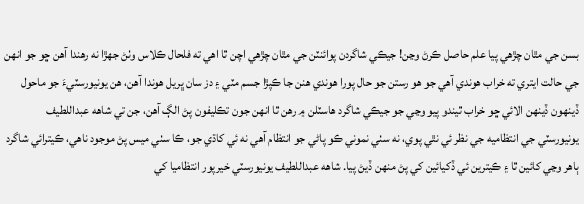بسن جي مٿان چڙھي پيا علم حاصل ڪرڻ وڃن! جيڪي شاگردن پوائنٽن جي مٿان چڙھي اچن ٿا اھي ته فلحال ڪلاس وٺڻ جھڙا نه رھندا آهن ڇو جو انهن جي حالت ايتري ته خراب هوندي آهي جو ھو رستن جو حال پورا ھوندي ھنن جا ڪپڙا جسم مٽي ۽ دز سان ڀريل هوندا آهن، ھن يونيورسٽيءَ جو ماحول ڏينهون ڏينهن الائي ڇو خراب ٿيندو پيو وڃي جو جيڪي شاگرد ھاسٽلن ۾ رھن ٿا انهن جون تڪليفون پڻ الڳ آهن، جن تي شاهه عبداللطيف يونيورسٽي جي انتظاميه جي نظر ئي نٿي پوي، نه سٺي نموني ڪو پاڻي جو انتظام آھي نه ئي کاڌي جو، ڪا سٺي ميس پڻ موجود ناھي، ڪيترائي شاگرد ٻاھر وڃي کائين ٿا ۽ ڪيترين ئي ڏکيائين کي پڻ منهن ڏيڻ پيا. شاهه عبداللطيف يونيورسٽي خيرپور انتظاميا کي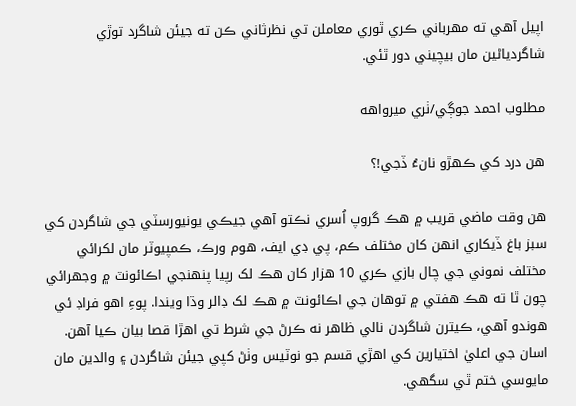اپيل آھي ته مھرباني ڪري ٿوري معاملن تي نظرثاني ڪن ته جيئن شاگرد توڙي شاگردياڻين مان بيچيني دور ٿئي.

مطلوب احمد جوڳي/ٺري ميرواهه

ھن درد کي ڪھڙو نانءُ ڏجي!؟

ھن وقت ماضي قريب ۾ ھڪ گروپ اُسري نڪتو آهي جيڪي يونيورسٽي جي شاگردن کي سبز باغ ڏيکاري انهن کان مختلف ڪم، پي ڊي ايف، ھوم ورڪ، ڪمپيوٽر مان لکرائي مختلف نموني جي چال بازي ڪري 10 ھزار کان ھڪ لک رپيا پنهنجي اڪائونٽ ۾ وجھرائي چون ٿا ته ھڪ ھفتي ۾ توهان جي اڪائونٽ ۾ ھڪ لک ڊالر وڌا ويندا. پوءِ اھو فراڊ ئي ھوندو آهي، ڪيترن شاگردن نالي ظاھر نه ڪرڻ جي شرط تي اھڙا قصا بيان ڪيا آهن. اسان جي اعليٰ اختيارين کي اھڙي قسم جو نوٽيس وٺڻ کپي جيئن شاگردن ۽ والدين مان مايوسي ختم ٿي سگهي.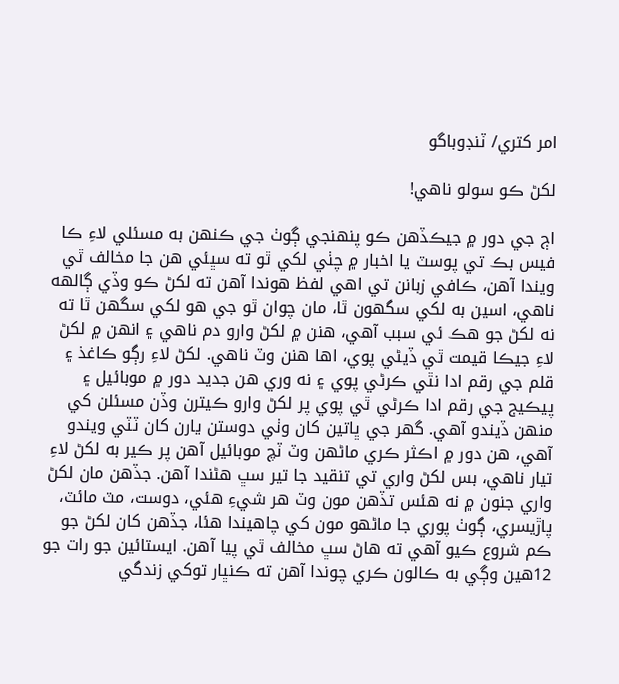امر کتري/ ٽنڊوباگو

لکڻ ڪو سولو ناهي!

اڄ جي دور ۾ جيڪڏهن ڪو پنهنجي ڳوٺ جي ڪنهن به مسئلي لاءِ ڪا فيس بڪ تي پوسٽ يا اخبار ۾ چٺي لکي ٿو ته سڀئي هن جا مخالف ٿي ويندا آهن، ڪافي زبانن تي اهي لفظ هوندا آهن ته لکڻ ڪو وڏي ڳالھه ناهي، اسين به لکي سگهون ٿا، مان چوان ٿو جي هو لکي سگهن ٿا ته نه لکڻ جو هڪ ئي سبب آهي، هنن ۾ لکڻ وارو دم ناهي ۽ انهن ۾ لکڻ لاءِ جيڪا قيمت ٿي ڏيڻي پوي، اها هنن وٽ ناهي. لکڻ لاءِ رڳو ڪاغذ ۽ قلم جي رقم ادا نٿي ڪرڻي پوي ۽ نه وري هن جديد دور ۾ موبائيل ۽ پيڪيج جي رقم ادا ڪرڻي ٿي پوي پر لکڻ وارو ڪيترن وڏن مسئلن کي منهن ڏيندو آهي. گهر جي ڀاتين کان وٺي دوستن يارن کان ٽٽي ويندو آهي، هن دور ۾ اڪثر ڪري ماڻهن وٽ ٽچ موبائيل آهن پر ڪير به لکڻ لاءِ تيار ناهي، بس لکڻ واري تي تنقيد جا تير سڀ هڻندا آهن. جڏهن مان لکڻ واري جنون ۾ نه هئس تڏهن مون وٽ هر شيءِ هئي، دوست، مٽ مائٽ، پاڙيسري، ڳوٺ پوري جا ماڻهو مون کي چاهيندا هئا، جڏهن کان لکڻ جو ڪم شروع ڪيو آهي ته هاڻ سڀ مخالف ٿي پيا آهن. ايستائين جو رات جو 12هين وڳي به ڪالون ڪري چوندا آهن ته ڪنڀار توکي زندگي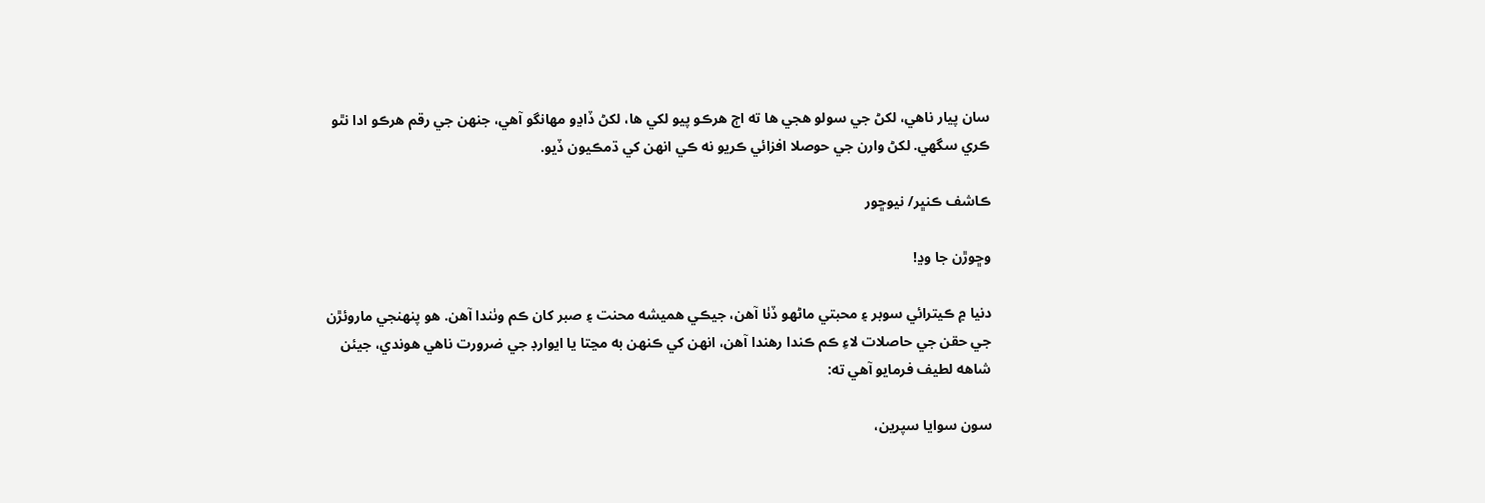سان پيار ناهي، لکڻ جي سولو هجي ها ته اڄ هرڪو پيو لکي ها، لکڻ ڏاڍو مهانگو آهي، جنهن جي رقم هرڪو ادا نٿو ڪري سگهي. لکڻ وارن جي حوصلا افزائي ڪريو نه ڪي انهن کي ڌمڪيون ڏيو.

ڪاشف ڪنڀر/ نيوڇور

وڇوڙن جا وڍ!

دنيا ۾ ڪيترائي سوبر ۽ محبتي ماڻهو ڏٺا آهن، جيڪي هميشه محنت ۽ صبر کان ڪم وٺندا آهن. هو پنهنجي ماروئڙن جي حقن جي حاصلات لاءِ ڪم ڪندا رهندا آهن، انهن کي ڪنهن به مڃتا يا ايوارڊ جي ضرورت ناهي هوندي، جيئن شاهه لطيف فرمايو آهي ته:

سون سوايا سپرين،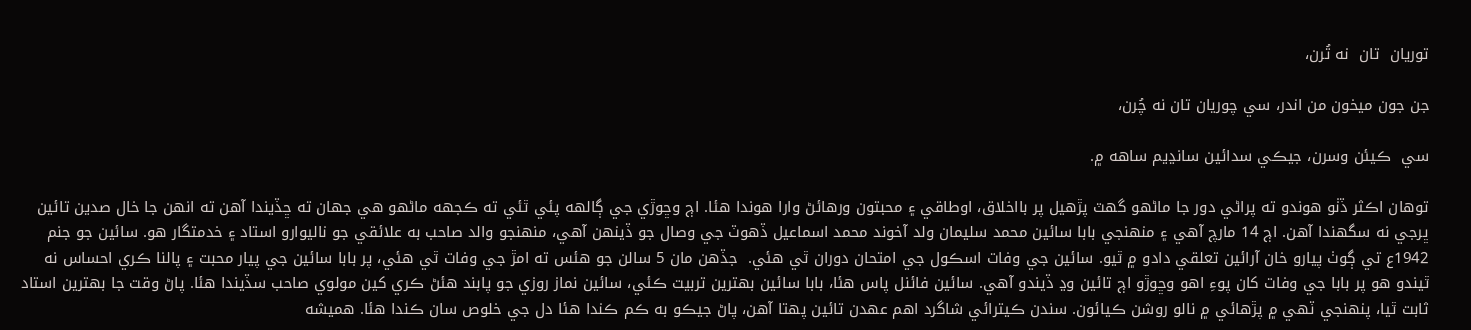توريان  تان  نه تُرن،

جن جون ميخون من اندر، سي چوريان تان نه چُرن،

سي  ڪيئن وسرن، جيڪي سدائين سانڍيم ساهه ۾.

توهان اڪثر ڏٺو هوندو ته پراڻي دور جا ماڻهو گهٽ پڙهيل پر بااخلاق، اوطاقي ۽ محبتون ورهائڻ وارا هوندا هئا. اڄ وڇوڙي جي ڳالهه پئي ٿئي ته ڪجهه ماڻهو هي جهان ته ڇڏيندا آهن ته انهن جا خال صدين تائين ڀرجي نه سگهندا آهن. اڄ 14 مارچ آهي ۽ منهنجي بابا سائين محمد سليمان ولد آخوند محمد اسماعيل ڏهوٽ جي وصال جو ڏينهن آهي، منهنجو والد صاحب به علائقي جو ناليوارو استاد ۽ خدمتگار هو. سائين جو جنم 1942ع تي ڳوٺ پيارو خان آرائين تعلقي دادو ۾ ٿيو. سائين جي وفات اسڪول جي امتحان دوران ٿي هئي.  جڏهن مان 5 سالن جو هئس ته امڙ جي وفات ٿي هئي، پر بابا سائين جي پيار محبت ۽ پالنا ڪري احساس نه ٿيندو هو پر بابا جي وفات کان پوءِ اهو وڇوڙو اڄ تائين وڍ ڏيندو آهي. سائين فائنل پاس هئا، بابا سائين بهترين تربيت ڪئي، سائين نماز روزي جو پابند هئڻ ڪري کين مولوي صاحب سڏيندا هئا. پاڻ وقت جا بهترين استاد ثابت ٿيا، پنهنجي ٽهي ۾ پڙهائي ۾ نالو روشن ڪيائون. سندن ڪيترائي شاگرد اهم عهدن تائين پهتا آهن، پاڻ جيڪو به ڪم ڪندا هئا دل جي خلوص سان ڪندا هئا. هميشه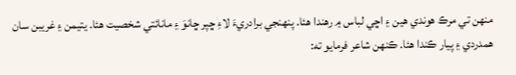منهن تي مرڪ هوندي هين ۽ اڇي لباس ۾ رهندا هئا. پنهنجي برادريءَ لاءِ ڇپر ڇانوَ ۽ مانائتي شخصيت هئا. يتيمن ۽ غريبن سان همدردي ۽ پيار ڪندا هئا. ڪنهن شاعر فرمايو ته: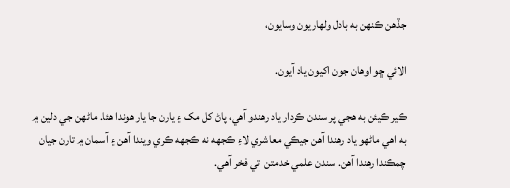جڏهن ڪنهن به بادل ولهاريون وسايون،

الائي ڇو اوهان جون اکيون ياد آيون.

ڪير ڪيئن به هجي پر سندن ڪردار ياد رهندو آهي، پاڻ کل مک ۽ يارن جا يار هوندا هئا. ماڻهن جي دلين ۾ به اهي ماڻهو ياد رهندا آهن جيڪي معاشري لاءِ ڪجهه نه ڪجهه ڪري ويندا آهن ۽ آسمان ۾ تارن جيان چمڪندا رهندا آهن. سندن علمي خدمتن  تي فخر آهي.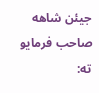جيئن شاهه صاحب فرمايو ته: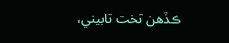ڪڏهن تخت تابيني،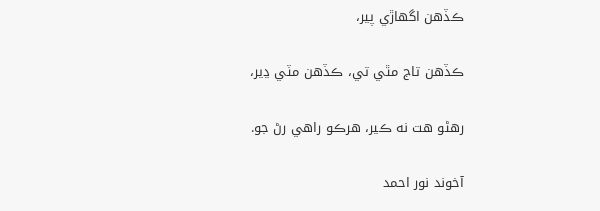ڪڏهن اگهاڙي پير،

ڪڏهن تاج مٿي تي، ڪڏهن مٽي ڍير،

رهڻو هت نه ڪير، هرڪو راهي رڻ جو.

آخوند نور احمد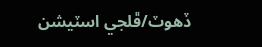ڏهوٽ/ڦلجي اسٽيشن